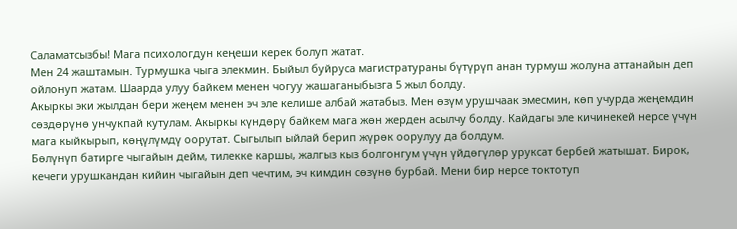Саламатсызбы! Мага психологдун кеңеши керек болуп жатат.
Мен 24 жаштамын. Турмушка чыга элекмин. Быйыл буйруса магистратураны бүтүрүп анан турмуш жолуна аттанайын деп ойлонуп жатам. Шаарда улуу байкем менен чогуу жашаганыбызга 5 жыл болду.
Акыркы эки жылдан бери жеңем менен эч эле келише албай жатабыз. Мен өзүм урушчаак эмесмин, көп учурда жеңемдин сөздөрүнө унчукпай кутулам. Акыркы күндөрү байкем мага жөн жерден асылчу болду. Кайдагы эле кичинекей нерсе үчүн мага кыйкырып, көңүлүмдү оорутат. Сыгылып ыйлай берип жүрөк оорулуу да болдум.
Бөлүнүп батирге чыгайын дейм, тилекке каршы, жалгыз кыз болгонгум үчүн үйдөгүлөр уруксат бербей жатышат. Бирок, кечеги урушкандан кийин чыгайын деп чечтим, эч кимдин сөзүнө бурбай. Мени бир нерсе токтотуп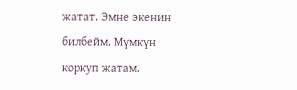жатат. Эмне экенин билбейм. Мүмкүн коркуп жатам.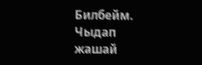Билбейм. Чыдап жашай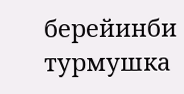берейинби турмушка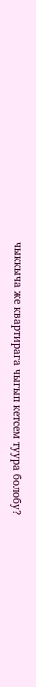чыккыча же квартирага чыгып кетсем туура болобу?